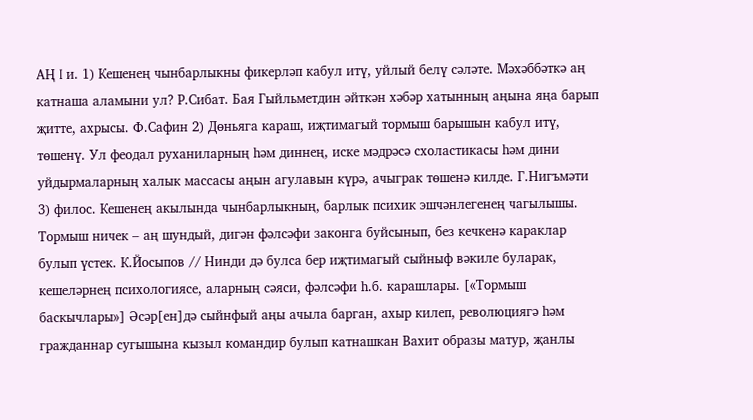АҢ I и. 1) Кешенең чынбарлыкны фикерләп кабул итү, уйлый белү сәләте. Мәхәббәткә аң катнаша аламыни ул? Р.Сибат. Бая Гыйльметдин әйткән хәбәр хатынның аңына яңа барып җитте, ахрысы. Ф.Сафин 2) Дөньяга караш, иҗтимагый тормыш барышын кабул итү, төшенү. Ул феодал руханиларның һәм диннең, иске мәдрәсә схоластикасы һәм дини уйдырмаларның халык массасы аңын агулавын күрә, ачыграк төшенә килде. Г.Нигъмәти 3) филос. Кешенең акылында чынбарлыкның, барлык психик эшчәнлегенең чагылышы. Тормыш ничек – аң шундый, дигән фәлсәфи законга буйсынып, без кечкенә караклар булып үстек. К.Йосыпов // Нинди дә булса бер иҗтимагый сыйныф вәкиле буларак, кешеләрнең психологиясе, аларның сәяси, фәлсәфи һ.б. карашлары. [«Тормыш баскычлары»] Әсәр[ен]дә сыйнфый аңы ачыла барган, ахыр килеп, революциягә һәм гражданнар сугышына кызыл командир булып катнашкан Вахит образы матур, җанлы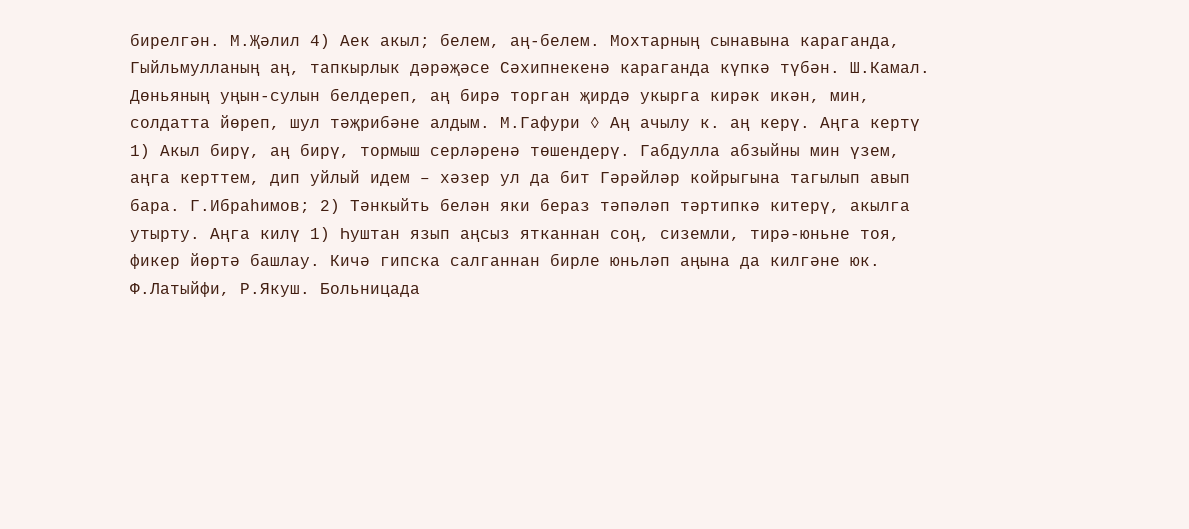бирелгән. М.Җәлил 4) Аек акыл; белем, аң-белем. Мохтарның сынавына караганда, Гыйльмулланың аң, тапкырлык дәрәҗәсе Сәхипнекенә караганда күпкә түбән. Ш.Камал. Дөньяның уңын-сулын белдереп, аң бирә торган җирдә укырга кирәк икән, мин, солдатта йөреп, шул тәҗрибәне алдым. М.Гафури ◊ Аң ачылу к. аң керү. Аңга кертү 1) Акыл бирү, аң бирү, тормыш серләренә төшендерү. Габдулла абзыйны мин үзем, аңга керттем, дип уйлый идем – хәзер ул да бит Гәрәйләр койрыгына тагылып авып бара. Г.Ибраһимов; 2) Тәнкыйть белән яки бераз тәпәләп тәртипкә китерү, акылга утырту. Аңга килү 1) Һуштан язып аңсыз ятканнан соң, сиземли, тирә-юньне тоя, фикер йөртә башлау. Кичә гипска салганнан бирле юньләп аңына да килгәне юк. Ф.Латыйфи, Р.Якуш. Больницада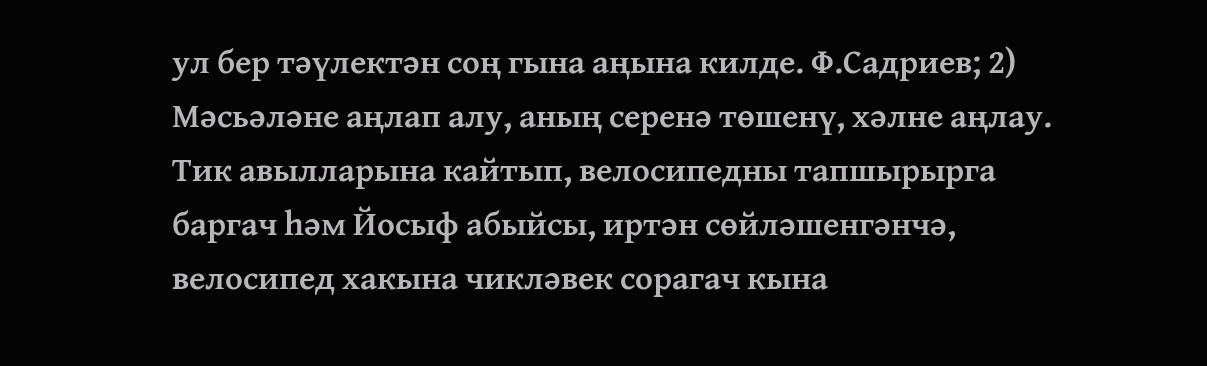ул бер тәүлектән соң гына аңына килде. Ф.Садриев; 2) Мәсьәләне аңлап алу, аның серенә төшенү, хәлне аңлау. Тик авылларына кайтып, велосипедны тапшырырга баргач һәм Йосыф абыйсы, иртән сөйләшенгәнчә, велосипед хакына чикләвек сорагач кына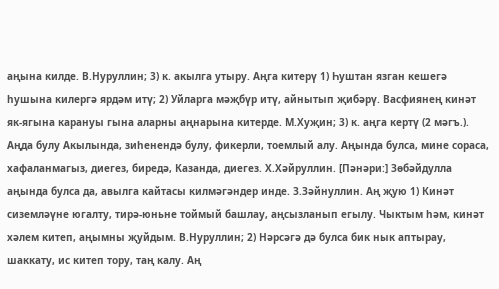аңына килде. В.Нуруллин; 3) к. акылга утыру. Аңга китерү 1) Һуштан язган кешегә һушына килергә ярдәм итү; 2) Уйларга мәҗбүр итү, айнытып җибәрү. Васфиянең кинәт як-ягына карануы гына аларны аңнарына китерде. М.Хуҗин; 3) к. аңга кертү (2 мәгъ.). Аңда булу Акылында, зиһенендә булу, фикерли, тоемлый алу. Аңында булса, мине сораса, хафаланмагыз, диегез, биредә, Казанда, диегез. Х.Хәйруллин. [Пәнәри:] Зөбәйдулла аңында булса да, авылга кайтасы килмәгәндер инде. З.Зәйнуллин. Аң җую 1) Кинәт сиземләүне югалту, тирә-юньне тоймый башлау, аңсызланып егылу. Чыктым һәм, кинәт хәлем китеп, аңымны җуйдым. В.Нуруллин; 2) Нәрсәгә дә булса бик нык аптырау, шаккату, ис китеп тору, таң калу. Аң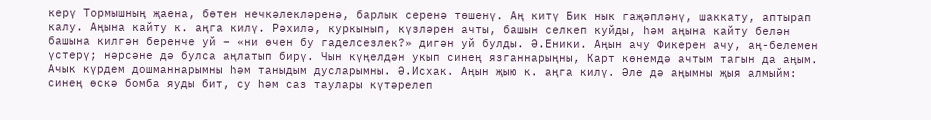керү Тормышның җаена, бөтен нечкәлекләренә, барлык серенә төшенү. Аң китү Бик нык гаҗәпләнү, шаккату, аптырап калу. Аңына кайту к. аңга килү. Рәхилә, куркынып, күзләрен ачты, башын селкеп куйды, һәм аңына кайту белән башына килгән беренче уй – «ни өчен бу гаделсезлек?» дигән уй булды. Ә.Еники. Аңын ачу Фикерен ачу, аң-белемен үстерү; нәрсәне дә булса аңлатып бирү. Чын күңелдән укып синең язганнарыңны, Карт көнемдә ачтым тагын да аңым. Ачык күрдем дошманнарымны һәм таныдым дусларымны. Ә.Исхак. Аңын җыю к. аңга килү. Әле дә аңымны җыя алмыйм: синең өскә бомба яуды бит, су һәм саз таулары күтәрелеп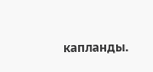капланды.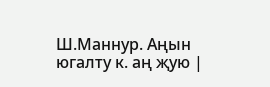Ш.Маннур. Аңын югалту к. аң җую |